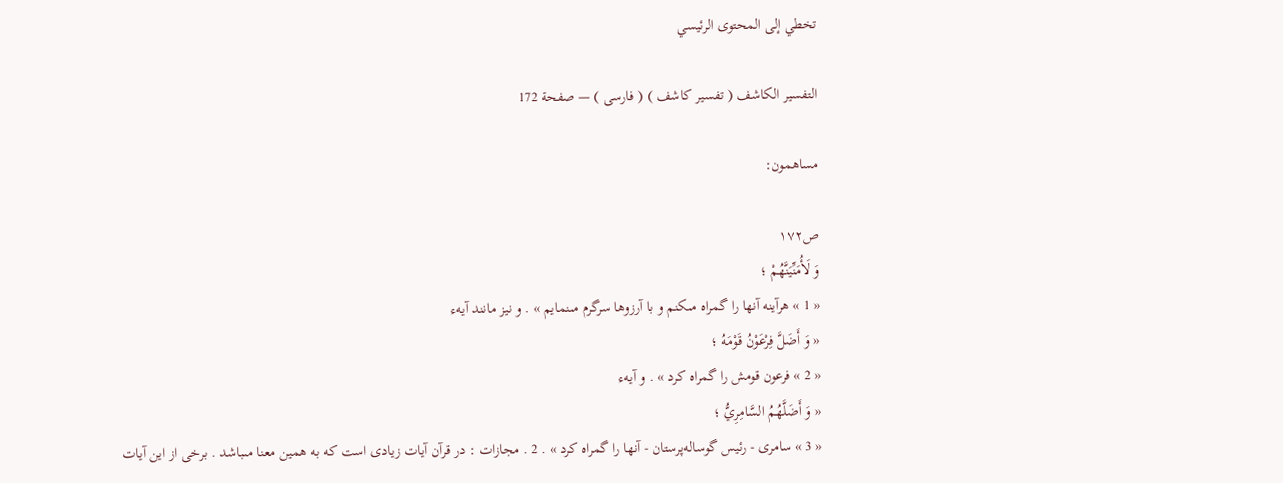تخطي إلى المحتوى الرئيسي

التفسير الكاشف ( تفسير كاشف ) ( فارسى ) — صفحة 172

مساهمون:

ص١٧٢
وَ لَأُمَنِّيَنَّهُمْ ؛
« 1 » هرآينه آنها را گمراه مىكنم و با آرزوها سرگرم مىنمايم » . و نيز مانند آيهء
« وَ أَضَلَّ فِرْعَوْنُ قَوْمَهُ ؛
« 2 » فرعون قومش را گمراه كرد » . و آيهء
« وَ أَضَلَّهُمُ السَّامِرِيُّ ؛
« 3 » سامرى - رئيس گوساله‌پرستان - آنها را گمراه كرد » . 2 . مجازات : در قرآن آيات زيادى است كه به همين معنا مىباشد . برخى از اين آيات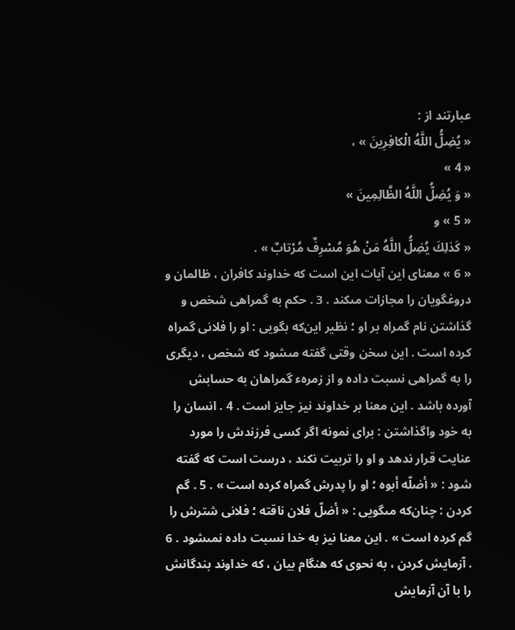عبارتند از :
« يُضِلُّ اللَّهُ الْكافِرِينَ » ،
« 4 »
« وَ يُضِلُّ اللَّهُ الظَّالِمِينَ »
« 5 » و
« كَذلِكَ يُضِلُّ اللَّهُ مَنْ هُوَ مُسْرِفٌ مُرْتابٌ » .
« 6 » معناى اين آيات اين است كه خداوند كافران ، ظالمان و دروغگويان را مجازات مىكند . 3 . حكم به گمراهى شخص و گذاشتن نام گمراه بر او ؛ نظير اين‌كه بگويى : او را فلانى گمراه كرده است . اين سخن وقتى گفته مىشود كه شخص ، ديگرى را به گمراهى نسبت داده و از زمرهء گمراهان به حسابش آورده باشد . اين معنا بر خداوند نيز جايز است . 4 . انسان را به خود واگذاشتن : براى نمونه اگر كسى فرزندش را مورد عنايت قرار ندهد و او را تربيت نكند ، درست است كه گفته شود : « أضلّه أبوه ؛ او را پدرش گمراه كرده است » . 5 . گم كردن : چنان‌كه مىگويى : « أضلّ فلان ناقته ؛ فلانى شترش را گم كرده است » . اين معنا نيز به خدا نسبت داده نمىشود . 6 . آزمايش كردن ، به نحوى كه هنگام بيان ، كه خداوند بندگانش را با آن آزمايش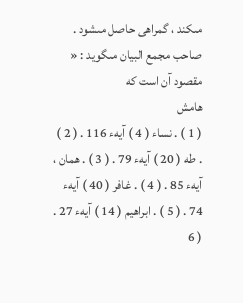مىكند ، گمراهى حاصل مىشود . صاحب مجمع البيان مىگويد : « مقصود آن است كه
هامش
( 1 ) . نساء ( 4 ) آيهء 116 . ( 2 ) . طه ( 20 ) آيهء 79 . ( 3 ) . همان ، آيهء 85 . ( 4 ) . غافر ( 40 ) آيهء 74 . ( 5 ) . ابراهيم ( 14 ) آيهء 27 . ( 6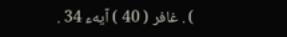) . غافر ( 40 ) آيهء 34 .